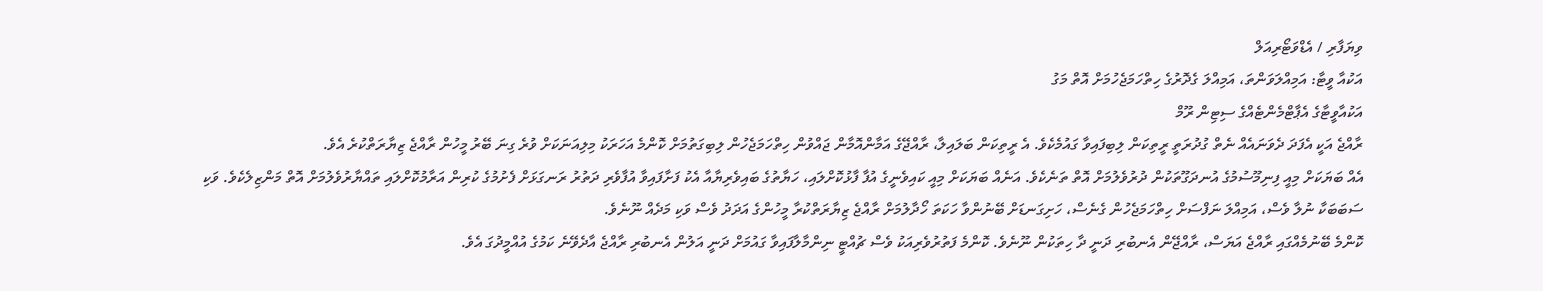ވިޔަފާރި / އެޑްވަޓޯރިއަލް
އަކުއާ ވީޓާ: އަމިއްލަވަންތަ، އަމިއްލަ ގެދޮރުގެ ހިތްހަމަޖެހުމަށް އޮތް މަގު
އަކުއާވީޓާގެ އެޕާޓްމެންޓެއްގެ ސިޓިން ރޫމް
ރާއްޖެ އަކީ އެފަދަ ދެވަނައެއް ނެތް ގުދުރަތީ ރީތިކަން ލިބިފައިވާ ގައުމެކެވެ. އެ ރީތިކަން ބަލައިލާ، ރާއްޖޭގެ އަމާންއޮމާން ޖައްވުން ހިތްހަމަޖެހުން ލިބިގަތުމަށް ކޮންމެ އަހަރަކު މިލިއަނަކަށް ވުރެ ގިނަ ބޭރު މީހުން ރާއްޖެ ޒިޔާރަތްކުރެ އެވެ.
އެއް ބަޔަކަށް މިއީ ފިނިމޫސުމުގެ އުނދަގޫތަކުން ދުރުވެލުމަށް އޮތް ތަނެކެވެ. އަނެއް ބަޔަކަށް މިއީ ކައިވެނީގެ އުފާ ފާޅުކޮށްލައި، ހަޔާތުގެ ބައިވެރިޔާއާ އެކު ފަށާފައިވާ އުފާވެރި ދަތުރު ރަނގަޅަށް ފެށުމުގެ ކުރިން އަރާމުކޮށްލައި ތައްޔާރުވެލުމަށް އޮތް މަންޒިލެކެވެ. ވަކި ސަބަބަކާ ނުލާ ވެސް، އަމިއްލަ ނަފްސަށް ހިތްހަމަޖެހުން ގެނެސް، ހަށިގަނޑަށް ބޭނުންވާ ހަކަތަ ހޯދާލުމަށް ރާއްޖެ ޒިޔާރަތްކުރާ މީހުންގެ އަދަދު ވެސް ވަކި މަދެއް ނޫނެވެ.
ކޮންމެ ބޭނުމެއްގައި ރާއްޖެ އަޔަސް، ރާއްޖޭން އެނބުރި ދަނީ ދާ ހިތަކުން ނޫނެވެ. ކޮންމެ ފަތުރުވެރިއަކު ވެސް ޗުއްޓީ ނިންމާލާފައިވާ ގައުމަށް ދަނީ އަލުން އެނބުރި ރާއްޖެ އާދެވޭނެ ކަމުގެ އުއްމީދުގަ އެވެ.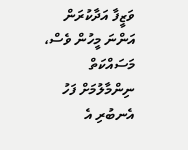ވަޒީފާ އަދާކުރަން އަންނަ މީހުން ވެސް، މަސައްކަތް ނިންމާލުމަށް ފަހު އެނބުރި އެ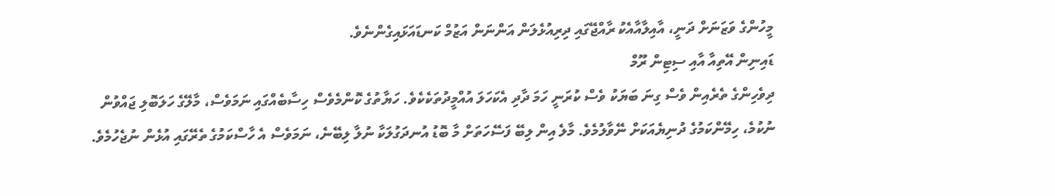މީހުންގެ ވަޒަނަށް ދަނީ، އާއިލާއާއެކު ރާއްޖޭގައި ދިރިއުޅެލަން އަންނަން އަޒުމް ކަނޑައަޅައިގެންނެވެ.
ޑައިނިން އޭތިއާ އާއި ސިޓިން ރޫމް
ދިވެހިންގެ ތެރެއިން ވެސް ގިނަ ބަޔަކު ވެސް ކުރަނީ ހަމަ ދާދި އެކަހަލަ އުއްމީދުތަކެކެވެ. ހަޔާތުގެ ކޮންމެވެސް ހިސާބެއްގައި ނަމަވެސް، މާލޭގެ ހަލަބޮލި ޖައްވުން ނުކުމެ، ހިމޭންކަމުގެ ދުނިޔެއަކަށް ނޭވާލުމެވެ. މާލެ އިން ލިބޭ ފަސޭހަތަށް މާ ބޮޑު އުނދަގުލަކާ ނުލާ ލިބޭނެ، ނަމަވެސް އެ ހާސްކަމުގެ ތެރޭގައި އުޅެން ނުޖެހުމެވެ.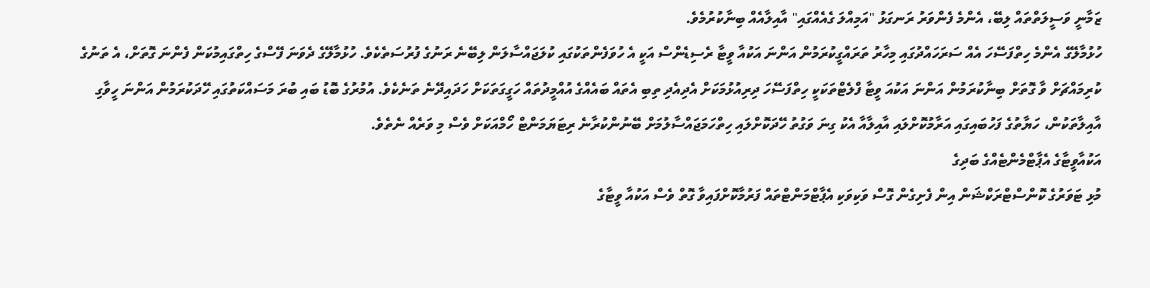ޒަމާނީ ވަސީލަތްތައް ލިބޭ، އެންމެ ފެންވަރު ރަނގަޅު "އަމިއްލަ ގެއެއްގައި" އާއިލާއެއް ބިނާކުރުމެވެ.
ހުޅުމާލޭގެ އެންމެ ހިތްފަސޭހަ އެއް ސަރަހައްދުގައި މިހާރު ތަރައްގީކުރަމުން އަންނަ އަކުއާ ވީޓާ ރެސިޑެންސް އަކީ އެ ހުވަފެންތަކުގައި ކުލަޖައްސާލަން ލިބޭނެ ރަނުގެ ފުރުސަތެކެވެ. ހުޅުމާލޭގެ ދެވަނަ ފޭސްގެ ހިތްގައިމުކަން ފެންނަ ގޮތަށް، އެ ތަނުގެ ކުރިމައްޗަށް ވާ ގޮތަށް ބިނާކުރަމުން އަންނަ އަކުއަ ވީޓާ ފްލެޓްތަކަކީ ހިތްފަސޭހަ ދިރިއުޅުމަކަށް އެދިއެދި ތިބި އެތައް ބައެއްގެ އުއްމީދުތައް ހަގީގަތަކަށް ހަދައިދޭނެ ތަނެކެވެ. އުމުރުގެ ބޮޑު ބައި ބުރަ މަސައްކަތުގައި ހޭދަކުރަމުން އަންނަ ހީވާގި އާއިލާތަކުން، ހަޔާތުގެ ފަހުބައިގައި އަރާމުކޮށްލައި އާއިލާއާ އެކު ގިނަ ވަގުތު ހޭދަކޮށްލައި ހިތްހަމަޖައްސާލުމަށް ބޭނުންކުރާނެ ރިޓަޔަމަންޓް ހޯމްއަކަށް ވެސް މި ވަރެއް ނެތެވެ.
އަކުއާވީޓާގެ އެޕާޓްމެންޓެއްގެ ބަދިގެ
މުޅި ޓަވަރުގެ ކޮންސްޓްރަކްޝަން އިން ފެށިގެން ގޮސް ވަކިވަކި އެޕާޓްމަންޓްތައް ފަރުމާކޮށްފައިވާ ގޮތް ވެސް އަކުއާ ވީޓާގެ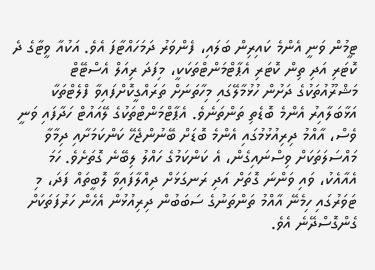ޓީމުން ވަނީ އެންމެ ކައިރިން ބަލައި، ފެންވަރު ދަމަހައްޓާފަ އެވެ. އަކުއާ ވީޓާގެ ދެ ކޮޓަރި އަދި ތިން ކޮޓަރި އެޕާޓްމަންޓްތަކަކީ، މިފަދަ ރިއަލް އެސްޓޭޓް މަޝްރޫއުތަކުގެ ދަށުން ހުޅުމާލޭގައި މިހާތަނަށް ތަރައްގީކޮށްފައިވާ ފްލެޓްތަކާ އަޅާބަލާއިރު އެންމެ ބޮޑެތި ތަންތަނެވެ. އެޕާޓްމަންޓްތަކުގެ ލޭއައުޓް ހަދާފައި ވަނީ ވެސް، އާއްމު ދިރިއުޅުމުގައި އެންމެ ބޮޑަށް ބޭނުންޖެހޭ ކަންކަމަށާއި ދިމާވާ މައްސަލަތަކަށް ވިސްނައިގެން، އެ ކަންކަމުގެ ހައްލު ލިބޭނެ ގޮތަށެވެ. ހަމަ އެއާއެކު، ވައި ވަންނަ ގޮތަށް އަދި ރަނގަޅަށް ދިއްލާފައިވާ ލޮބީތައް ފަދަ، މި ޓަވަރުގައި ހިމެނޭ އާއްމު ތަންތަނުގެ ސަބަބުން ދިރިއުޅުން އެހެން ހަރުފަތަކަށް ގެންގޮސްދޭނެ އެވެ.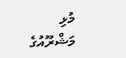މުޅި މަޝްރޫއުގެ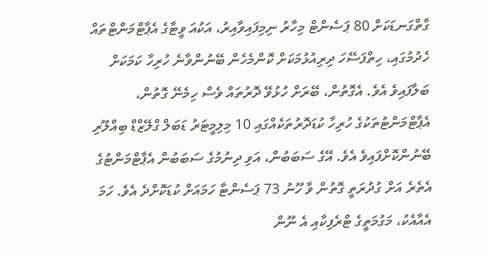ގާތްގަނޑަކަށް 80 ޕަސެންޓް މިހާރު ނިމިފައިވާއިރު، އަކުއަ ވީޓާގެ އެޕާޓްމަންޓްތައް ހެދުމުގައި، ހިތްފަސޭހަ ދިރިއުޅުމަކަށް ކޮންމެހެން ބޭނުންވާނެ ހުރިހާ ކަމަކަށް ބަލާފައިވެ އެވެ. އެގޮތުން، ބޭރަށް ހުޅުވޭ ދޮރުތައް ވެސް ހިމެނޭ ގޮތުން، އެޕާޓްމަންޓުތަކުގެ ހުރިހާ ކުޑަދޮރުތަކެއްގައި 10 މިލިމީޓަރު ޑަބަލް ގްލޭޒްޑް ބިއްލޫރި ބޭނުންކޮށްފައިވެ އެވެ. އޭގެ ސަބަބުން، އަވި ދިނުމުގެ ސަބަބުން އެޕާޓްމަންޓުގެ އެތެރެ އަށް ގުދުރަތީ ގޮތުން ވާ ހޫނު 73 ޕަސެންޓާ ހަމައަށް ކުޑަކޮށްދެ އެވެ. ހަމަ އެއާއެކު، މަގުމަތީގެ ޓްރެފިކާއި އެ ނޫން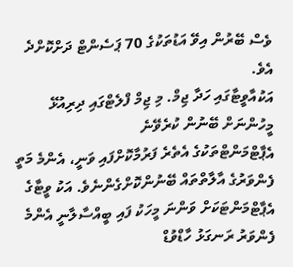ވެސް ބޭރުން އިވޭ އަޑުތަކުގެ 70 ޕަސެންޓް ދަށްކޮށްދެ އެވެ.
އަކުއާވީޓާގައި ހަދާ ޖިމް. މި ޖިމް ފްލެޓްގައި ދިރިއުޅޭ މީހުންނަށް ބޭނުން ކުރެވޭނެ
އެޕާޓްމަންޓްތަކުގެ އެތެރެ ފަރުމާކޮށްފައި ވަނީ، އެންމެ މަތީ ފެންވަރުގެ އާލާތްތައް ބޭނުންކޮށްގެންނެވެ. އަކު ވީޓާގެ އެޕާޓްމަންޓަކަށް ވަންނަ މީހަކު ފައި ބީއްސާލާނީ އެންމެ ފެންވަރު ރަނގަޅު ހާޑްވުޑް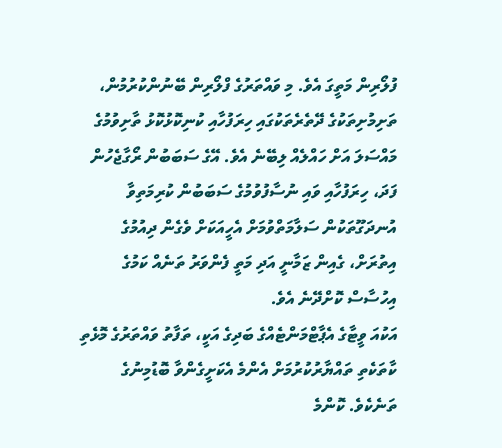ފުލޯރިން މަތީގަ އެވެ. މި ވައްތަރުގެ ފްލޯރިން ބޭނުންކުރުމުން، ތަށިމުށިތަކުގެ ދޭތެރެތަކުގައި ހިރަފުހާއި ކުނިކޮޅުކޮޅު ތާށިވުމުގެ މައްސަލަ އަށް ހައްލެއް ލިބޭނެ އެވެ. އޭގެ ސަބަބުން ރޯގާޖެހުން ފަދަ، ހިރަފުހާއި ވައި ނުސާފުވުމުގެ ސަބަބުން ކުރިމަތިވާ އުނދަގޫތަކުން ސަލާމަތްވުމަށް އެހީއަކަށް ވެގެން ދިއުމުގެ އިތުރަށް، ގެއިން ޒަމާނީ އަދި މަތީ ފެންވަރު ތަނެއް ކަމުގެ އިހުސާސް ކޮށްދޭނެ އެވެ.
އަކުއަ ވީޓާގެ އެޕާޓްމަންޓެއްގެ ބަދިގެ އަކީ، ތަފާތު ވައްތަރުގެ މޮޅެތި ކާތަކެތި ތައްޔާރުކުރުމަށް އެންމެ އެކަށީގެންވާ ބޮޑުމިނުގެ ތަނެކެވެ. ކޮންމެ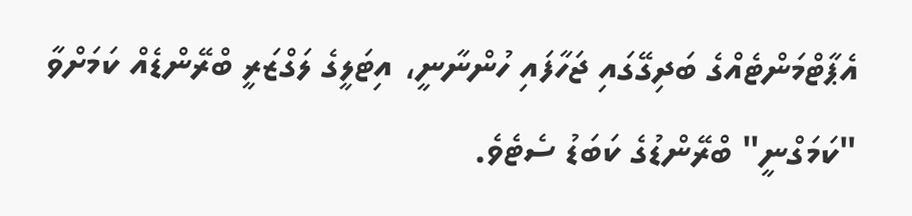އެޕާޓްމަންޓެއްގެ ބަދިގޭގައި ޖަހާފައި ހުންނާނީ، އިޓަލީގެ ލަގްޒަރީ ބްރޭންޑެއް ކަމަށްވާ "ކަމަގްނީ" ބްރޭންޑުގެ ކަބަޑު ސެޓެވެ.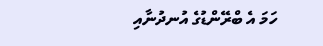ހަމަ އެ ބްރޭންޑުގެ އުނދުނާއި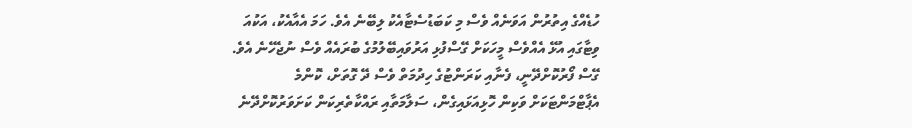ހުޑެއްގެ އިތުރުން އަވަނެއް ވެސް މި ކަބަޑުސެޓާއެކު ލިބޭނެ އެވެ. ހަމަ އެއާއެކު، އަކުއަ ވިޓާގައި އުޅޭ އެއްވެސް މީހަކަށް ގޭސްފުޅި އަރުވައިބޭލުމުގެ ބުރައެއް ވެސް ނުޖެހޭނެ އެވެ. ގޭސް ފޯރުކޮށްދޭނީ، ފެނާއި ކަރަންޓުގެ ހިދުމަތް ވެސް ދޭ ގޮތަށް، ކޮންމެ އެޕާޓްމަންޓަކަށް ވަކިން ހޮޅިއަޅައިގެން، ސަލާމަތާއި ރައްކާތެރިކަން ކަށަވަރުކޮށްދޭނެ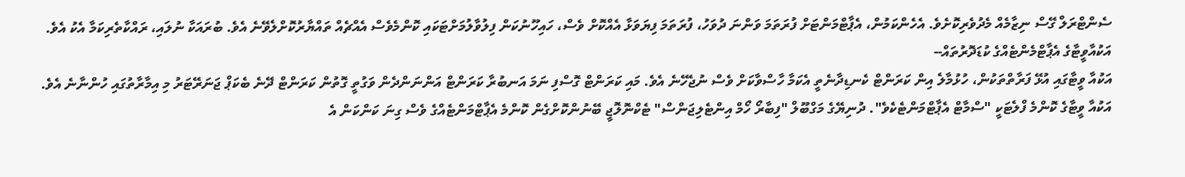ސެންޓްރަލް ގޭސް ނިޒާމެއް މެދުވެރިކޮށެވެ. އެހެންކަމުން، އެޕާޓްމަންޓަށް ފުރަތަމަ ވަންނަ ދުވަހު، ފުރަތަމަ ފިޔަވަޅާ އެއްކޮށް ވެސް، ހައިހޫނުކަން ފިލުވާލުމަށްޓަކައި ކޮންމެވެސް އެއްޗެއް ތައްޔާރުކޮށްލެވޭނެ އެވެ. ބުރައަކާ ނުލައި، ރައްކާތެރިކަމާ އެކު އެވެ.
އަކުއާވީޓާގެ އެޕާޓްމެންޓެއްގެ ކުޑަދޮރުތައް--
އަކުއާ ވީޓާގައި އުޅޭ ފަރާތްތަކުން، ހުޅުމާލެ އިން ކަރަންޓް ކެނޑިދާނެތީ އެކަމާ ހާސްވާކަށް ވެސް ނުޖެހޭނެ އެވެ. މައި ކަރަންޓް ގޮސްފި ނަމަ އަނބުރާ ކަރަންޓް އަންނަންދެން ވަގުތީ ގޮތުން ކަރަންޓް ދޭނެ ބެކަޕް ޖަނަރޭޓަރު މި އިމާރާތުގައި ހުންނާނެ އެވެ.
އަކުއާ ވީޓާގެ ކޮންމެ ފްލެޓަކީ "ސްމާޓް އެޕާޓްމަންޓެކެވެ". ދުނިޔޭގެ މަގްބޫލް "ފިބާރޯ ހޯމް އިންޓެލިޖަންސް" ޓެކްނޮލޮޖީ ބޭނުންކޮށްގެން ކޮންމެ އެޕާޓްމަންޓެއްގެ ވެސް ގިނަ ކަންކަން އެ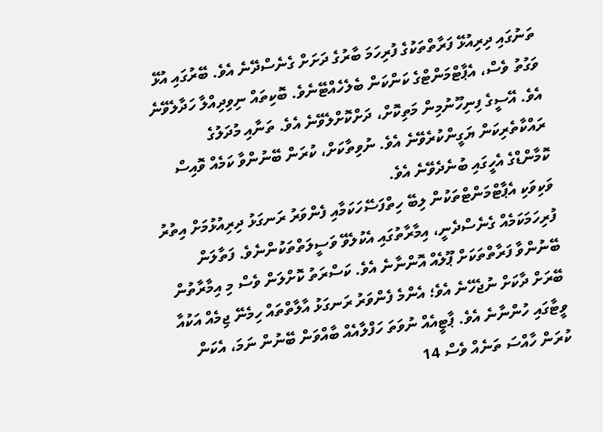ތަނުގައި ދިރިއުޅޭ ފަރާތްތަކުގެ ފުރިހަމަ ބާރުގެ ދަށަށް ގެނެސްދޭނެ އެވެ. ބޭރުގައި އުޅޭ ވަގުތު ވެސް، އެޕާޓްމަންޓްގެ ކަންކަން ބެލެހެއްޓޭނެވެ. ބޮކިތައް ނިވިދިއްލާ ހަދާލެވޭނެ އެވެ. އޭސީގެ ފިނިހޫނުމިން މަތިކޮށް، ދަށްކޮށްލެވޭނެ އެވެ. ތަނާއި މުދަލުގެ ރައްކާތެރިކަން ޔަގީންކުރެވޭނެ އެވެ. ނުވިތާކަށް، ކުރަން ބޭނުންވާ ކަމެއް ވޮއިސް ކޮމާންޑްގެ އެހީގައި ބުނެދެވޭނެ އެވެ.
ވަކިވަކި އެޕާޓްމަންޓްތަކުން ލިބޭ ހިތްފަސޭހަކަމާއި ފެންވަރު ރަނގަޅު ދިރިއުޅުމަށް އިތުރު ފުރިހަމަކަމެއް ގެނެސްދެނީ، އިމާރާތުގައި އެކުލެވޭ ވަސީލަތްތަކުންނެވެ. ފަތާލަން ބޭނުންވާ ފަރާތްތަކަށް ޕޫލެއް އޮންނާނެ އެވެ. ކަސްރަތު ކޮށްލަން ވެސް މި އިމާރާތުން ބޭރަށް ދާކަށް ނުޖެހޭނެ އެވެ؛ އެންމެ ފެންވަރު ރަނގަޅު އާލާތްތައް ހިމެނޭ ޖިމެއް އަކުއާ ވީޓާގައި ހުންނާނެ އެވެ. ޕާޓީއެއް ނުވަތަ ހަފްލާއެއް ބާއްވަން ބޭނުން ނަމަ، އެކަން ކުރަން ހާއްސަ ތަނެއް ވެސް 14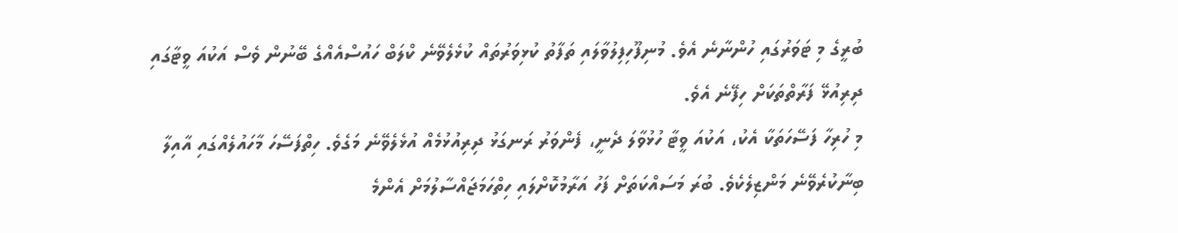ބުރީގެ މި ޓަވަރުގައި ހުންނާނެ އެވެ. މުނިފޫހިފިލުވާލައި ތަފާތު ކުޅިވަރުތައް ކުޅެލެވޭނެ ކްލަބް ހައުސްއެއްގެ ބޭނުން ވެސް އަކުއަ ވީޓާގައި ދިރިއުޅޭ ފަރާތްތަކަށް ހިފޭނެ އެވެ.
މި ހުރިހާ ފަސޭހަތަކާ އެކު، އަކުއަ ވީޓާ ހުޅުވާލަ ދެނީ، ފެންވަރު ރަނގަޅު ދިރިއުޅުމެއް އުޅެލެވޭނެ މަގެވެ. ހިތްފަސޭހަ މާހައުލެއްގައި އާއިލާ ބިނާކުރެވޭނެ މަންޒިލެކެވެ. ބުރަ މަސައްކަތަށް ފަހު އަރާމުކޮށްލައި ހިތްހަމަޖައްސާލުމަށް އެންމެ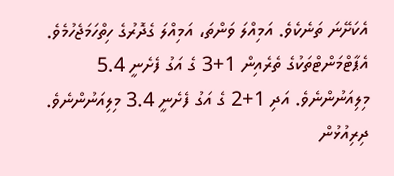އެކަށޭނަ ތަނެކެވެ. އަމިއްލަ ވަންތަ، އަމިއްލަ ގެދޮރުގެ ހިތްހަމަޖެހުމެވެ.
އެޕާޓްމަންޓްތަކުގެ ތެރެއިން 1+3 ގެ އަގު ފެށެނީ 5.4 މިލިއަނުންނެވެ. އަދި 1+2 ގެ އަގު ފެށެނީ 3.4 މިލިއަނުންނެވެ.
ދިރިއުޅުން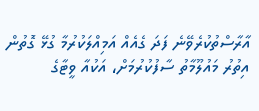އާރާސްތުކުރެވޭނެ ފަދަ ގެއެއް އަމިއްލަކުރުމާ ގުޅޭ ގޮތުން އިތުރު މައުލޫމާތު ސާފުކުރުމަށް، އަކުއާ ވީޓާގެ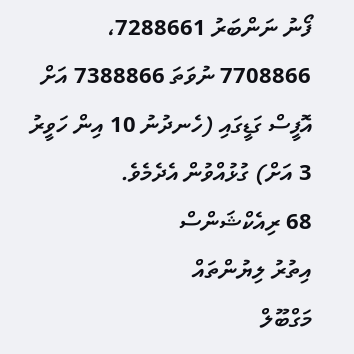ފޯނު ނަންބަރު 7288661، 7708866 ނުވަތަ 7388866 އަށް އޮފީސް ގަޑީގައި (ހެނދުނު 10 އިން ހަވީރު 3 އަށް) ގުޅުއްވުން އެދެމެވެ.
68 ރިއެކްޝަންސް
އިތުރު ލިޔުންތައް
މަގްބޫލް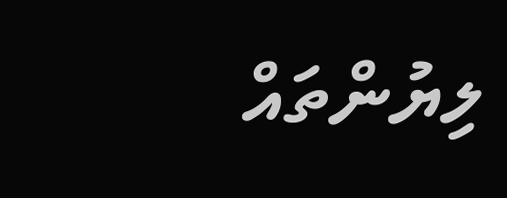ލިޔުންތައް